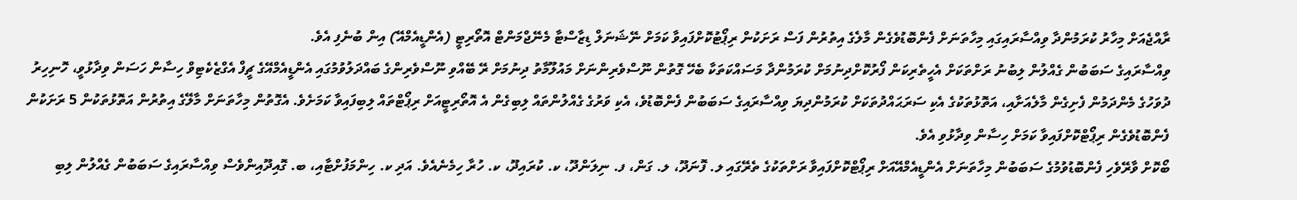ރާއްޖެއަށް މިހާރު ކުރަމުންދާ ވިއްސާރައިގައި މިހާތަނަށް ފެންބޮޑުވެގެން މާލެގެ އިތުރުން ފަސް ރަށަކުން ރިޕޯޓުކޮށްފައިވާ ކަމަށް ނޭޝަނަލް ޑިޒާސްޓާ މެނޭޖްމަންޓް އޮތޯރިޓީ (އެންޑީއެމްއޭ) އިން ބުނެފި އެވެ.
ވިއްސާރައިގެ ސަބަބުން ގެއްލުން ލިބުނު ރަށްތަކަށް އެހީތެރިކަން ފޯރުކޮށްދިނުމަށް ކުރަމުންދާ މަސައްކަތަކާ ބެހޭ ގޮތުން ނޫސްވެރިންނަށް މައުލޫމާތު ދިނުމަށް ރޭ ބޭއްވި ނޫސްވެރިންގެ ބައްދަލުވުމުގައި އެންޑީއެމްއޭގެ ޗީފް އެގްޒެކެޓިވް ހިސާން ހަސަން ވިދާޅުވީ، ހޮނިހިރު ދުވަހުގެ މެންދަމުން ފެށިގެން މާލެއަށާއި، އަތޮޅުތަކުގެ އެކި ސަރަޙައްދުތަކަށް ކުރަމުންދިޔަ ވިއްސާރައިގެ ސަބަބުން ފެންބޮޑުވެ، އެކި ވަރުގެ ގެއްލުންތައް ލިބިގެން އެ އޮތޯރިޓީއަށް ރިޕޯޓްތައް ލިބިފައިވާ ކަމަށެވެ. އެގޮތުން މިހާތަނަށް މާލޭގެ އިތުރުން އަތޮޅުތަކުން 5 ރަށަކުން ފެންބޮޑުވެގެން ރިޕޯޓްކޮށްފައިވާ ކަމަށް ހިސާން ވިދާޅުވި އެވެ.
ބޯކޮށް ވާރޭވެހި ފެންބޮޑުވުމުގެ ސަބަބުން މިހާތަނަށް އެންޑީއެމްއޭއަށް ރިޕޯޓްކޮށްފައިވާ ރަށްތަކުގެ ތެރޭގައި ލ. ފޮނަދޫ، ލ. ގަން، ފ. ނިލަންދޫ، ކ. ކުރައިދޫ، ކ. ހުރާ ހިމެނެއެވެ. އަދި ކ. ހިންމަފުށްޓާއި، ބ. ގޮއިދޫއިންވެސް ވިއްސާރައިގެ ސަބަބުން ގެއްލުން ލިބި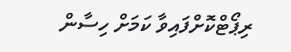ރިޕޯޓްކޮށްފައިވާ ކަމަށް ހިސާން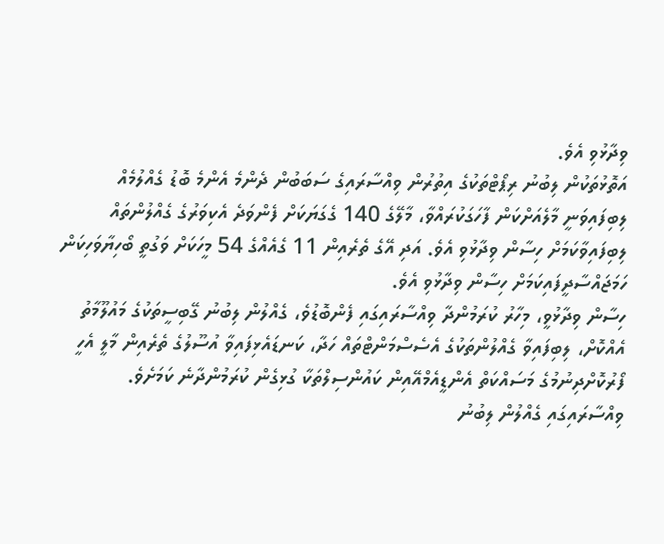ވިދާޅުވި އެވެ.
އަތޮޅުތަކުން ލިބުނު ރިޕޯޓްތަކުގެ އިތުރުން ވިއްސާރައިގެ ސަބަބުން ދެންމެ އެންމެ ބޮޑު ގެއްލުމެއް ލިބިފައިވަނީ މާލެއަށްކަން ފާހަގަކުރައްވާ، މާލޭގެ 140 ގެގަޔަކަށް ފެންވަދެ އެކިވަރުގެ ގެއްލުންތައް ލިބިފައިވާކަމަށް ހިސާން ވިދާޅުވި އެވެ. އަދި އޭގެ ތެރެއިން 11 ގެއެއްގެ 54 މީހަކަށް ވަގުތީ ބޯހިޔާވަހިކަން ހަމަޖައްސާދީފައިކަމަށް ހިސާން ވިދާޅުވި އެވެ.
ހިސާން ވިދާޅުވީ، މިހާރު ކުރަމުންދާ ވިއްސާރައިގައި ފެންބޮޑުވެ، ގެއްލުން ލިބުނު ގޭބިސީތަކުގެ މައުލޫމާތު އެއްކޮށް، ލިބިފައިވާ ގެއްލުންތަކުގެ އެސެސްމަންޓްތައް ހަދާ، ކަނޑައެޅިފައިވާ އުސޫލުގެ ތެރެއިން މާލީ އެހީ ފޯރުކޮށްދިނުމުގެ މަސައްކަތް އެންޑީއެމްއޭއިން ކައުންސިލްތަކާ ގުޅިގެން ކުރަމުންދާނެ ކަމަށެވެ.
ވިއްސާރައިގައި ގެއްލުން ލިބުނު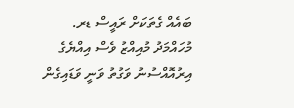ބައެއް ގެތަކަށް ރައީސް ޑރ. މުހައްމަދު މުއިއްޒު ވެސް އިއްޔެގެ އިރުއޮއްސުނު ވަގުތު ވަނީ ވަޑައިގެން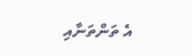އެ ތަންތަނާއި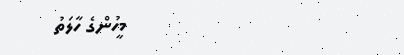މީހުންގެ ހާލަތު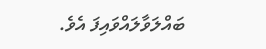ބައްލަވާލައްވައިފަ އެވެ.